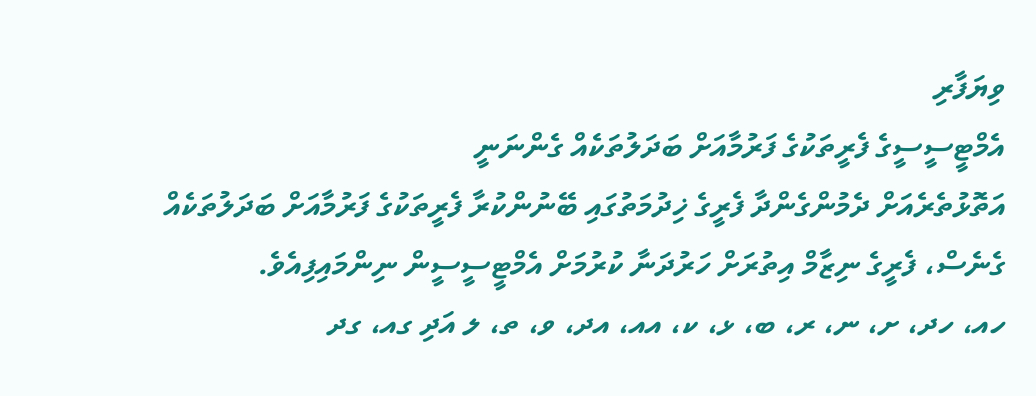ވިޔަފާރި
އެމްޓީސީސީގެ ފެރީތަކުގެ ފަރުމާއަށް ބަދަލުތަކެއް ގެންނަނީ
އަތޮޅުތެރެއަށް ދެމުންގެންދާ ފެރީގެ ޚިދުމަތުގައި ބޭނުންކުރާ ފެރީތަކުގެ ފަރުމާއަށް ބަދަލުތަކެއް ގެނެސް، ފެރީގެ ނިޒާމް އިތުރަށް ހަރުދަނާ ކުރުމަށް އެމްޓީސީސީން ނިންމައިފިއެވެ.
ހއ، ހދ، ށ، ނ، ރ، ބ، ޅ، ކ، އއ، އދ، ވ، ތ، ލ އަދި ގއ، ގދ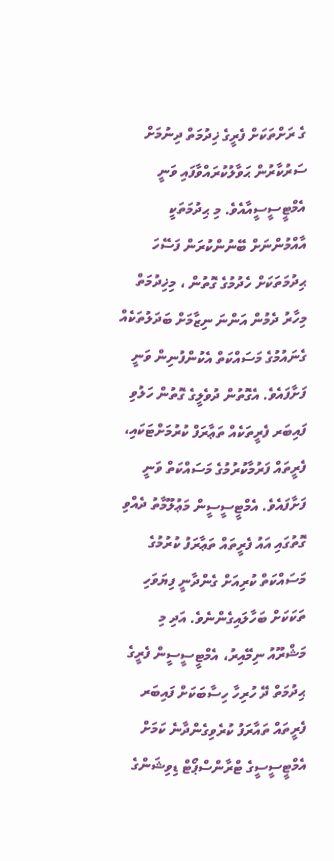ގެ ރަށްތަކަށް ފެރީގެ ޚިދުމަތް ދިނުމަށް ސަރުކާރުން ޙަވާލުކުރައްވާފައި ވަނީ އެމްޓީސީސީއާއެވެ. މި ޙިދުމަތަކީ އާއްމުންނަށް ބޭނުންކުރަން ފަސޭހަ ޙިދުމަތަކަށް ހެދުމުގެ ގޮތުން ، މިޚިދުމަތް މިހާރު ދެމުން އަންނަ ނިޒާމަށް ބަދަލުތަކެއް ގެނައުމުގެ މަސައްކަތް އެކުންފުނިން ވަނީ ފަށާފައެވެ. އެގޮތުން ދުވެލީގެ ގޮތުން ހަލުވި ފައިބަރ ފެރީތަކެއް ތަޢާރަފް ކުރުމަށްޓަކައި، ފެރީތައް ފަރުމާކުރުމުގެ މަސައްކަތް ވަނީ ފަށާފައެވެ. އެމްޓީސީސީން މަޢުލޫމާތު ދެއްވި ގޮތުގައި އައު ފެރީތައް ތަޢާރަފު ކުރުމުގެ މަސައްކަތް ކުރިއަށް ގެންދާނީ ފިޔަވަހި ތަކަކަށް ބަހާލައިގެންނެވެ. އަދި މި މަޝްރޫއު ނިމޭއިރު، އެމްޓީސީސީން ފެރީގެ ޙިދުމަތް ދޭ ހުރިހާ ހިސާބަކަށް ފައިބަރ ފެރީތައް ތައާރަފު ކުރެވިގެންދާނެ ކަމަށް އެމްޓީސީސީގެ ޓްރާންސްޕޯޓް ޑިވިޝަންގެ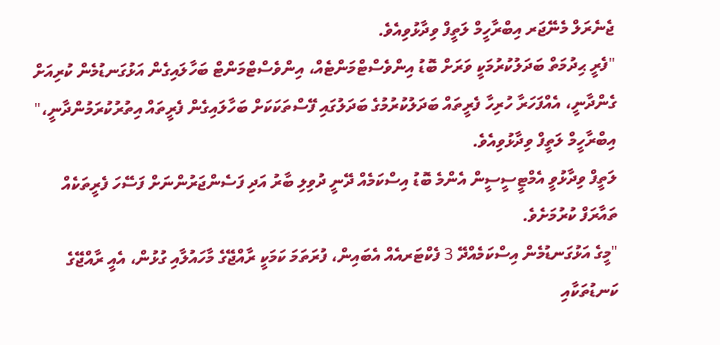ޖެނެރަލް މެނޭޖަރ އިބްރާހީމް ލަތީފް ވިދާޅުވިއެވެ.
"ފެރީ ޙިދުމަތް ބަދަލުކުރުމަކީ ވަރަށް ބޮޑު އިންވެސްޓްމަންޓެއް، އިންވެސްޓްމަންޓް ބަހާލައިގެން އަޅުގަނޑުމެން ކުރިއަށް ގެންދާނީ، އެއްފަހަރާ ހުރިހާ ފެރީތައް ބަދަލުކުރުމުގެ ބަދަލުގައި ފޭސްތަކަކަށް ބަހާލައިގެން ފެރީތައް އިތުރުކުރަމުންދާނީ،" އިބްރާހީމް ލަތީފް ވިދާޅުވިއެވެ.
ލަތީފް ވިދާޅުވީ އެމްޓީސީސީން އެންމެ ބޮޑު އިސްކަމެއް ދޭނީ ދުވިލި ބާރު އަދި ފަސެންޖަރުންނަށް ފަސޭހަ ފެރީތަކެއް ތައާރަފް ކުރުމަށެވެ.
"މީގެ އަޅުގަނޑުމެން އިސްކަމެއްދޭ 3 ފެކްޓަރއެއް އެބައިން، ފުރަތަމަ ކަމަކީ ރާއްޖޭގެ މާހައުލާއި ގުޅުން، އެއީ ރާއްޖޭގެ ކަނޑުތަކާއި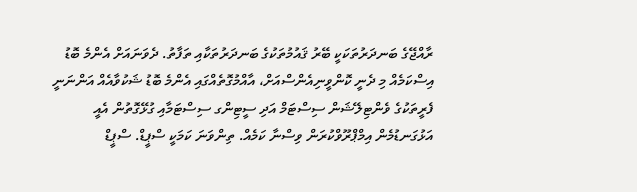ރާއްޖޭގެ ބަނދަރުތަކަކީ ބޭރު ޤައުމުތަކުގެ ބަނދަރުތަކާއި ތަފާތު. ދެވަނައަށް އެންމެ ބޮޑު އިސްކަމެއް މި ދެނީ ކޮންވީނިއެންސްއަށް، އާއްމުގޮތެއްގައި އެންމެ ބޮޑު ޝަކުވާއެއް އަންނަނީ ފެރީތަކުގެ ވެންޓިލޭޝަން ސިސްޓަމް އަދި ސީޓިންގ ސިސްޓަމާއި ގުޅޭގޮތުން އެއީ އަޅުގަނޑުމެން އިމްޕްރޫވްކުރަން ވިސްނާ ކަމެއް. ތިންވަނަ ކަމަކީ ސްޕީޑް. ސްޕީޑް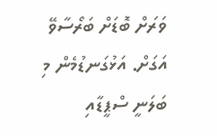ވަރަށް ބޮޑަށް ބަރޯސާވޭ އަގަށް. އަޅުގަނޑުމެން މި ބަލަނީ ސްޕީޑާއި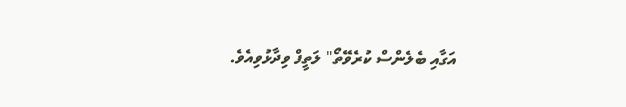އަގާއި ބެލެންސް ކުރެވޭތޯ" ލަތީފް ވިދާޅުވިއެވެ.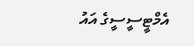އެމްޓީސީސީގެ އައު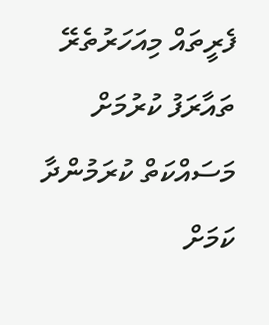ފެރީތައް މިއަހަރުތެރޭ ތައާރަފު ކުރުމަށް މަސައްކަތް ކުރަމުންދާ ކަމަށް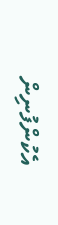އެކުންފުނިން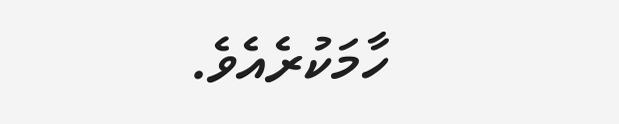ހާމަކުރެއެވެ.